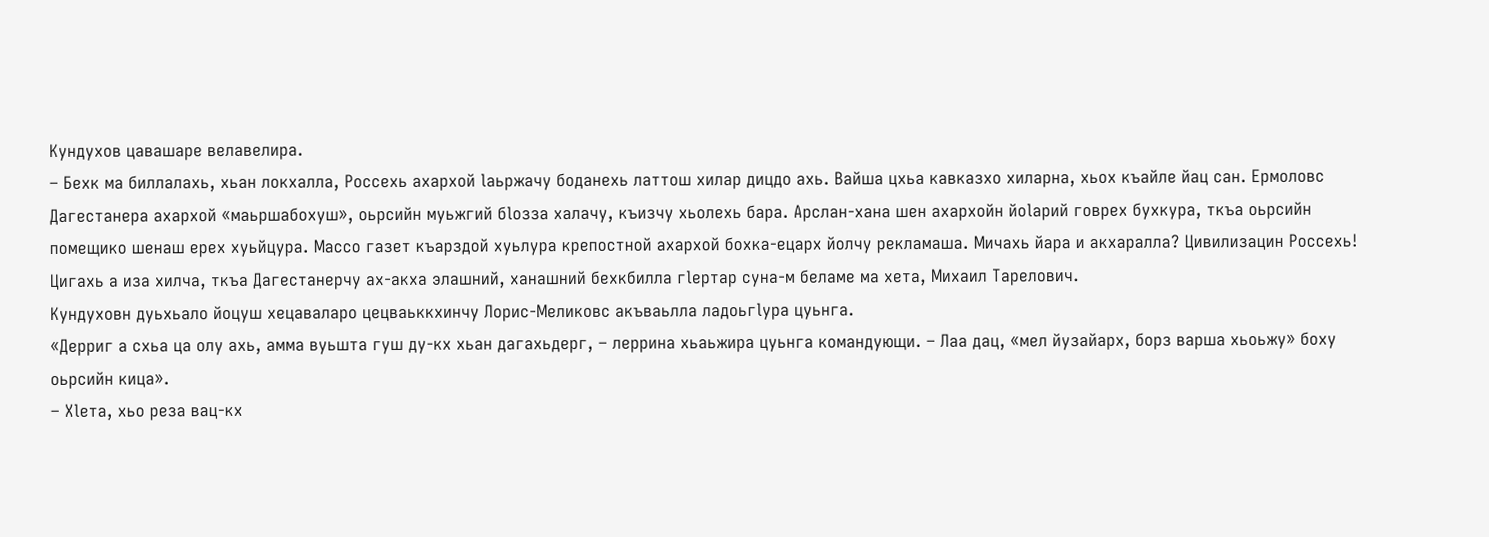Кундухов цавашаре велавелира.
– Бехк ма биллалахь, хьан локхалла, Россехь ахархой ӏаьржачу боданехь латтош хилар дицдо ахь. Вайша цхьа кавказхо хиларна, хьох къайле йац сан. Ермоловс Дагестанера ахархой «маьршабохуш», оьрсийн муьжгий бӏозза халачу, къизчу хьолехь бара. Арслан-хана шен ахархойн йоӏарий говрех бухкура, ткъа оьрсийн помещико шенаш ерех хуьйцура. Массо газет къарздой хуьлура крепостной ахархой бохка-ецарх йолчу рекламаша. Мичахь йара и акхаралла? Цивилизацин Россехь! Цигахь а иза хилча, ткъа Дагестанерчу ах-акха элашний, ханашний бехкбилла гӏертар суна-м беламе ма хета, Михаил Тарелович.
Кундуховн дуьхьало йоцуш хецаваларо цецваьккхинчу Лорис-Меликовс акъваьлла ладоьгӏура цуьнга.
«Дерриг а схьа ца олу ахь, амма вуьшта гуш ду-кх хьан дагахьдерг, – леррина хьаьжира цуьнга командующи. – Лаа дац, «мел йузайарх, борз варша хьоьжу» боху оьрсийн кица».
– Хӏета, хьо реза вац-кх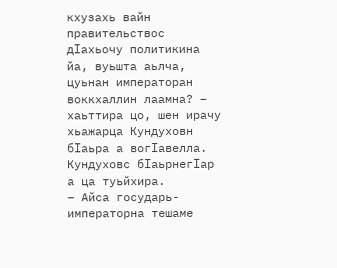кхузахь вайн правительствос дӏахьочу политикина йа, вуьшта аьлча, цуьнан императоран воккхаллин лаамна? – хаьттира цо, шен ирачу хьажарца Кундуховн бӏаьра а вогӏавелла.
Кундуховс бӏаьрнегӏар а ца туьйхира.
– Айса государь-императорна тешаме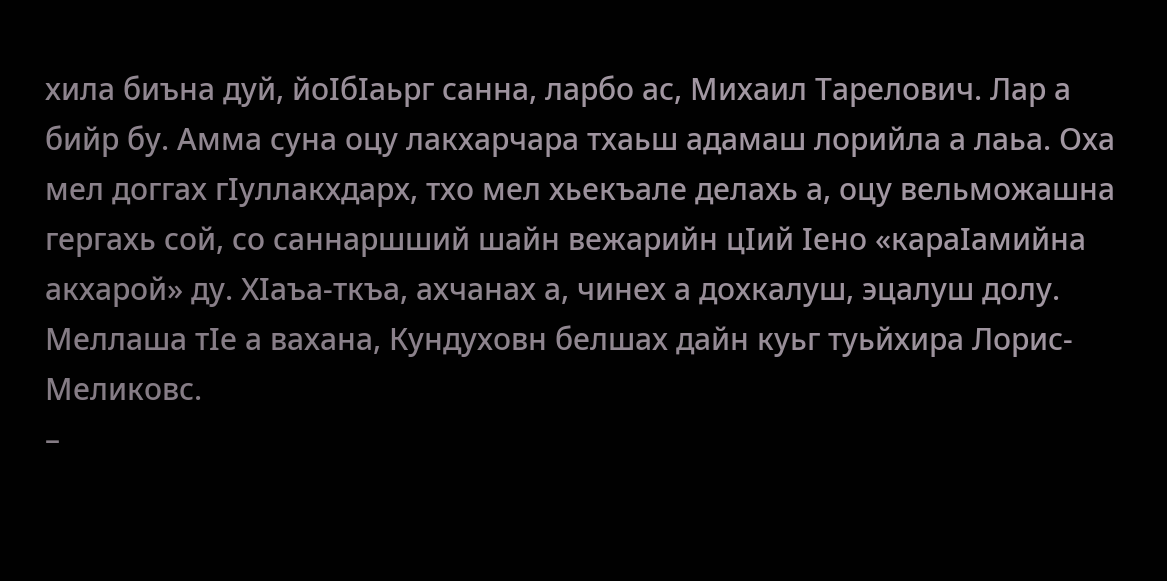хила биъна дуй, йоӏбӏаьрг санна, ларбо ас, Михаил Тарелович. Лар а бийр бу. Амма суна оцу лакхарчара тхаьш адамаш лорийла а лаьа. Оха мел доггах гӏуллакхдарх, тхо мел хьекъале делахь а, оцу вельможашна гергахь сой, со саннаршший шайн вежарийн цӏий ӏено «караӏамийна акхарой» ду. Хӏаъа-ткъа, ахчанах а, чинех а дохкалуш, эцалуш долу.
Меллаша тӏе а вахана, Кундуховн белшах дайн куьг туьйхира Лорис-Меликовс.
–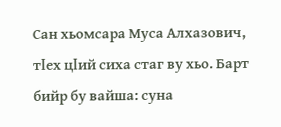Сан хьомсара Муса Алхазович, тӏех цӏий сиха стаг ву хьо. Барт бийр бу вайша: суна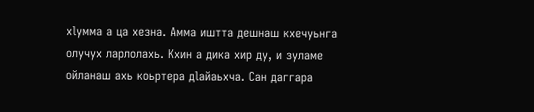хӏумма а ца хезна. Амма иштта дешнаш кхечуьнга олучух ларлолахь. Кхин а дика хир ду, и зуламе ойланаш ахь коьртера дӏайаьхча. Сан даггара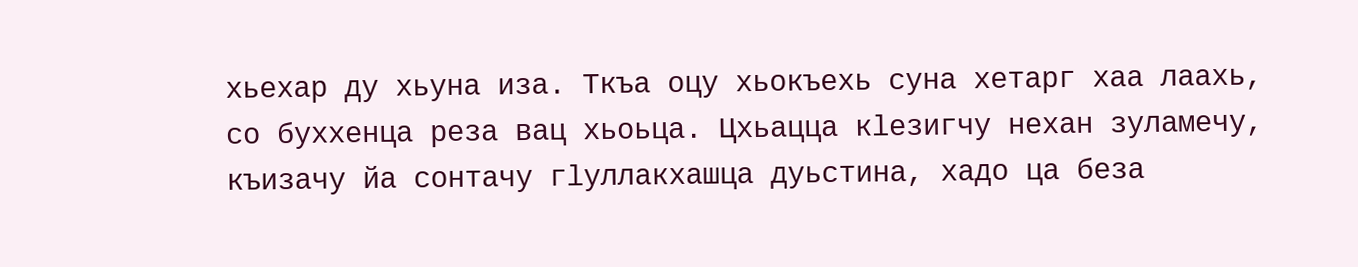хьехар ду хьуна иза. Ткъа оцу хьокъехь суна хетарг хаа лаахь, со буххенца реза вац хьоьца. Цхьацца кӏезигчу нехан зуламечу, къизачу йа сонтачу гӏуллакхашца дуьстина, хадо ца беза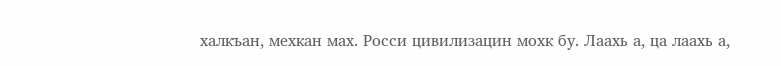халкъан, мехкан мах. Росси цивилизацин мохк бу. Лаахь а, ца лаахь а,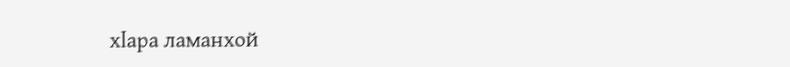хӏара ламанхой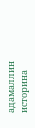адамаллин историна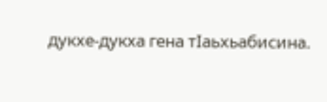дукхе-дукха гена тӏаьхьабисина.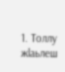1. Толлу жӏаьлеш